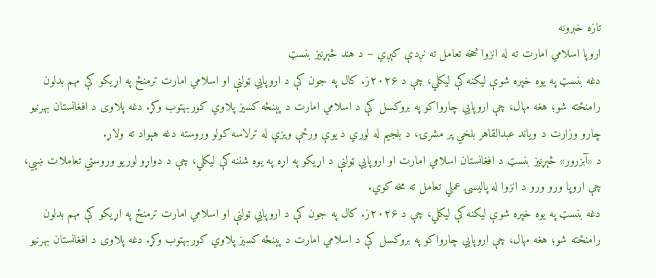تازه خبرونه
اروپا اسلامي امارت ته له انزوا څخه تعامل ته نږدې کېږي – د هند څېړنیز بنسټ
دغه بنسټ په یوه خپره شوې لیکنه کې لیکلي، چې د ۲۰۲۶ز. کال په جون کې د اروپايي ټولنې او اسلامي امارت ترمنځ په اړیکو کې مهم بدلون رامنځته شو؛ هغه مهال، چې اروپايي چارواکو په بروکسل کې د اسلامي امارت د پېنځه کسیز پلاوي کوربهتوب وکړ. دغه پلاوی د افغانستان بهرنیو چارو وزارت د ویاند عبدالقاهر بلخي پر مشرۍ، د بلجیم له لوري د یوې ورځې ویزې له ترلاسه کولو وروسته دغه هېواد ته ولاړ.
د «آبزرور» څېړنیز بنسټ د افغانستان اسلامي امارت او اروپايي ټولنې د اړیکو په اړه په یوه شننه کې لیکلي، چې د دواړو لوریو وروستي تعاملات ښيي، چې اروپا ورو ورو د انزوا له پالیسۍ عملي تعامل ته مخه کوي.
دغه بنسټ په یوه خپره شوې لیکنه کې لیکلي، چې د ۲۰۲۶ز. کال په جون کې د اروپايي ټولنې او اسلامي امارت ترمنځ په اړیکو کې مهم بدلون رامنځته شو؛ هغه مهال، چې اروپايي چارواکو په بروکسل کې د اسلامي امارت د پېنځه کسیز پلاوي کوربهتوب وکړ. دغه پلاوی د افغانستان بهرنیو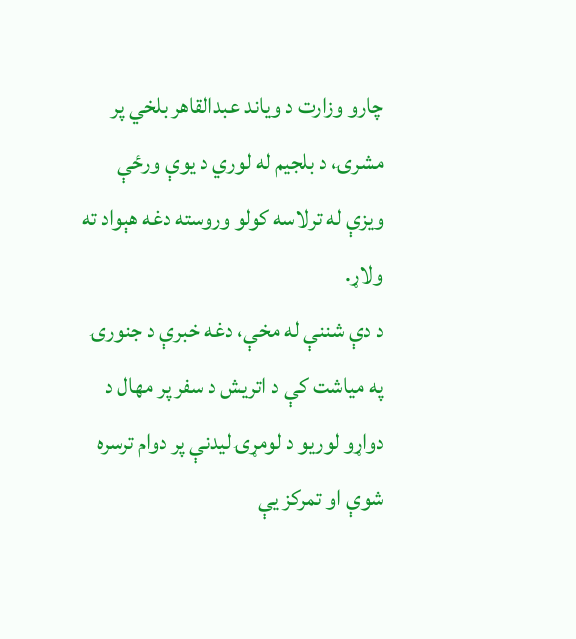چارو وزارت د ویاند عبدالقاهر بلخي پر مشرۍ، د بلجیم له لوري د یوې ورځې ویزې له ترلاسه کولو وروسته دغه هېواد ته ولاړ.
د دې شننې له مخې، دغه خبرې د جنورۍ په میاشت کې د اتریش د سفر پر مهال د دواړو لوریو د لومړۍ لیدنې پر دوام ترسره شوې او تمرکز یې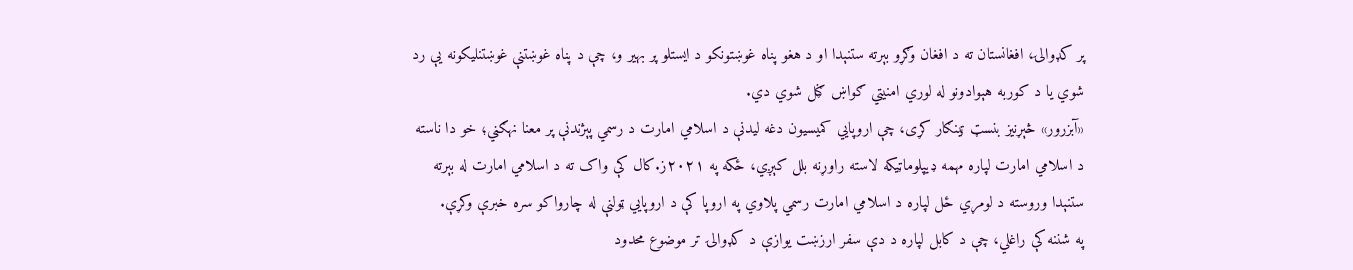پر کډوالۍ، افغانستان ته د افغان وګړو بېرته ستنېدا او د هغو پناه غوښتونکو د ایستلو پر بهیر و، چې د پناه غوښتنې غوښتنلیکونه یې رد شوي یا د کوربه هېوادونو له لوري امنیتي ګواښ ګڼل شوي دي.
«آبزرور» څېړنیز بنسټ ټینګار کړی، چې اروپايي کمیسیون دغه لیدنې د اسلامي امارت د رسمي پېژندنې پر معنا نهګڼي؛ خو دا ناسته د اسلامي امارت لپاره مهمه ډیپلوماټیکه لاسته راوړنه بلل کېږي، ځکه په ۲۰۲۱ز.کال کې واک ته د اسلامي امارت له بېرته ستنېدا وروسته د لومړي ځل لپاره د اسلامي امارت رسمي پلاوي په اروپا کې د اروپايي ټولنې له چارواکو سره خبرې وکړې.
په شننه کې راغلي، چې د کابل لپاره د دې سفر ارزښت یوازې د کډوالۍ تر موضوع محدود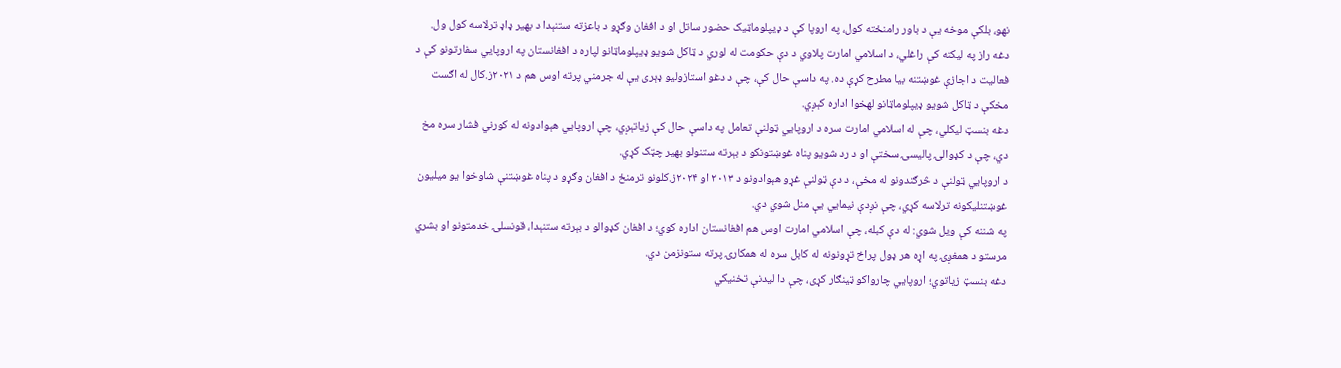نهو، بلکې موخه یې د باور رامنځته کول، په اروپا کې د ډیپلوماټیک حضور ساتل او د افغان وګړو د باعزته ستنېدا د بهیر ډاډ ترلاسه کول ول.
دغه راز په لیکنه کې راغلي، د اسلامي امارت پلاوي د دې حکومت له لوري د ټاکل شویو ډیپلوماټانو لپاره د افغانستان په اروپايي سفارتونو کې د فعالیت د اجازې غوښتنه بیا مطرح کړې ده. په داسې حال کې، چې د دغو استازولیو ډېری یې له جرمني پرته اوس هم د ۲۰۲۱ز.کال له اګست مخکې د ټاکل شویو ډیپلوماټانو لهخوا اداره کېږي.
دغه بنسټ لیکلي، چې له اسلامي امارت سره د اروپايي ټولنې تعامل په داسې حال کې زیاتېږي، چې اروپايي هېوادونه له کورني فشار سره مخ دي، چې د کډوالۍ پالیسۍ سختې او د رد شویو پناه غوښتونکو د بېرته ستنولو بهیر چټک کړي.
د اروپايي ټولنې د څرګندونو له مخې، د دې ټولنې غړو هېوادونو د ۲۰۱۳ او ۲۰۲۴ز.کلونو ترمنځ د افغان وګړو د پناه غوښتنې شاوخوا یو میلیون غوښتنلیکونه ترلاسه کړي، چې نږدې نیمايي یې منل شوي دي.
په شننه کې ویل شوي: له دې کبله، چې اسلامي امارت اوس هم افغانستان اداره کوي؛ د افغان کډوالو د بېرته ستنېدا، قونسلۍ خدمتونو او بشري مرستو د همغږۍ په اړه هر ډول پراخ تړونونه له کابل سره له همکارۍ پرته ستونزمن دي.
دغه بنسټ زیاتوي؛ اروپايي چارواکو ټینګار کړی، چې دا لیدنې تخنیکي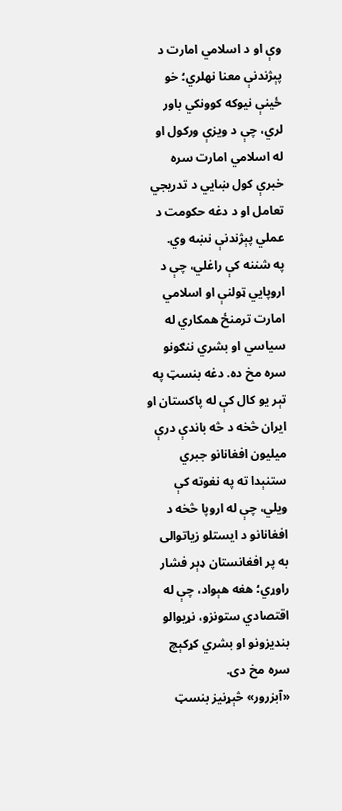وې او د اسلامي امارت د پېژندنې معنا نهلري؛ خو ځینې نیوکه کوونکي باور لري، چې د ویزې ورکول او له اسلامي امارت سره خبرې کول ښايي د تدریجي تعامل او د دغه حکومت د عملي پېژندنې نښه وي.
په شننه کې راغلي، چې د اروپايي ټولنې او اسلامي امارت ترمنځ همکاري له سیاسي او بشري ننګونو سره مخ ده. دغه بنسټ په تېر یو کال کې له پاکستان او ایران څخه د څه باندې درې میلیون افغانانو جبري ستنېدا ته په نغوته کې ویلي، چې له اروپا څخه د افغانانو د ایستلو زیاتوالی به پر افغانستان ډېر فشار راوړي؛ هغه هېواد، چې له اقتصادي ستونزو، نړیوالو بندیزونو او بشري کړکېچ سره مخ دی.
«آبزرور» څېړنیز بنسټ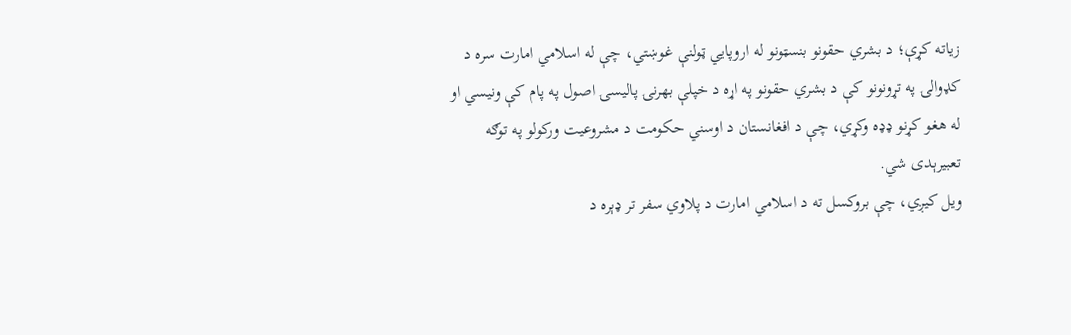زیاته کړې؛ د بشري حقونو بنسټونو له اروپايي ټولنې غوښتي، چې له اسلامي امارت سره د کډوالۍ په تړونونو کې د بشري حقونو په اړه د خپلې بهرنۍ پالیسۍ اصول په پام کې ونیسي او له هغو کړنو ډډه وکړي، چې د افغانستان د اوسني حکومت د مشروعیت ورکولو په توګه تعبیرېدی شي.
ویل کیږي، چې بروکسل ته د اسلامي امارت د پلاوي سفر تر ډېره د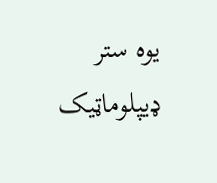یوه ستر ډیپلوماټیک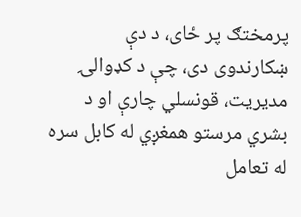پرمختګ پر ځای، د دې ښکارندوی دی، چې د کډوالۍ مدیریت، قونسلي چارې او د بشري مرستو همغږي له کابل سره له تعامل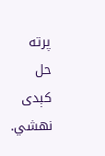پرته حل کېدی نهشي.